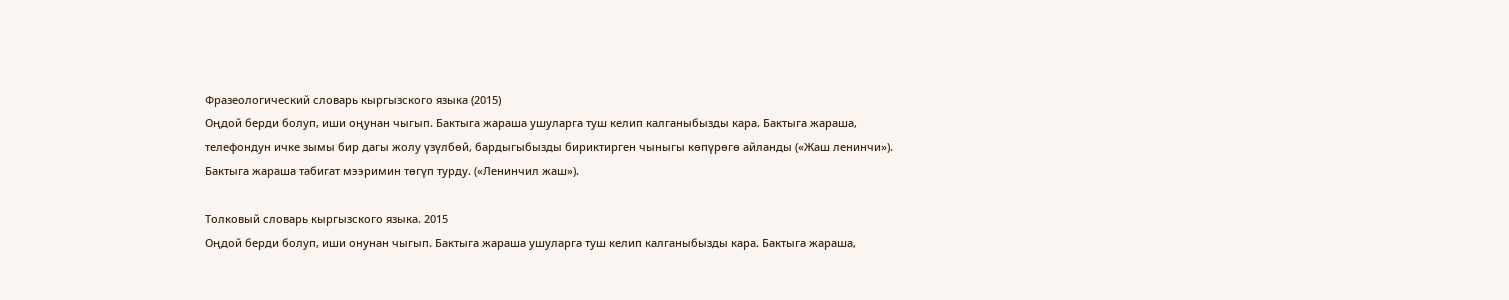Фразеологический словарь кыргызского языка (2015)
Оңдой берди болуп, иши оңунан чыгып. Бактыга жараша ушуларга туш келип калганыбызды кара. Бактыга жараша, телефондун ичке зымы бир дагы жолу үзүлбөй, бардыгыбызды бириктирген чыныгы көпүрөгө айланды («Жаш ленинчи»). Бактыга жараша табигат мээримин төгүп турду. («Ленинчил жаш»).

Толковый словарь кыргызского языка. 2015
Оңдой берди болуп, иши онунан чыгып. Бактыга жараша ушуларга туш келип калганыбызды кара. Бактыга жараша,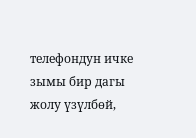телефондун ичке зымы бир дагы жолу үзүлбөй,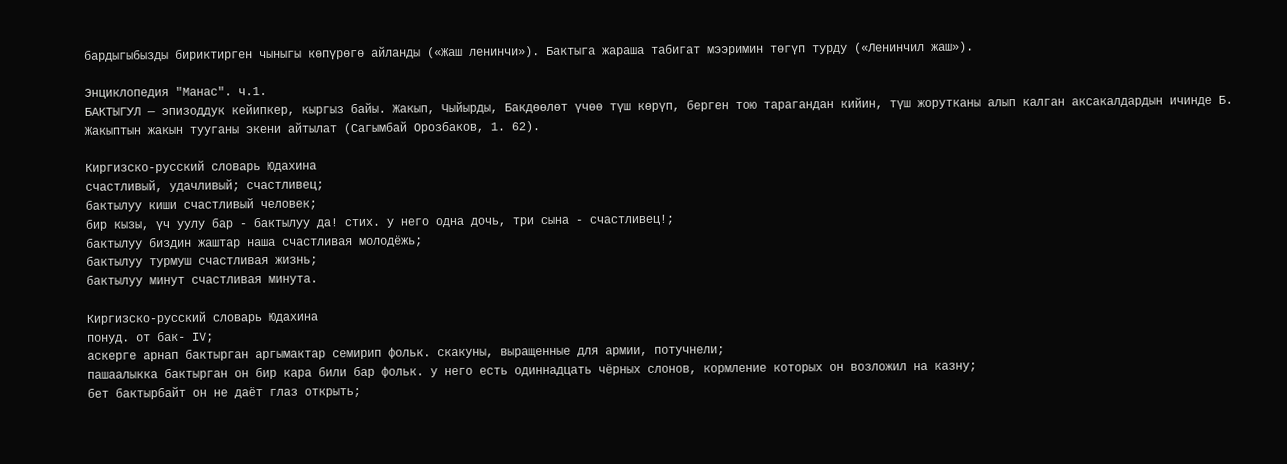бардыгыбызды бириктирген чыныгы көпүрөгө айланды («Жаш ленинчи»). Бактыга жараша табигат мээримин төгүп турду («Ленинчил жаш»).

Энциклопедия "Манас". ч.1.
БАКТЫГУЛ — эпизоддук кейипкер, кыргыз байы. Жакып, Чыйырды, Бакдөөлөт үчөө түш көрүп, берген тою тарагандан кийин, түш жорутканы алып калган аксакалдардын ичинде Б. Жакыптын жакын тууганы экени айтылат (Сагымбай Орозбаков, 1. 62).

Киргизско-русский словарь Юдахина
счастливый, удачливый; счастливец;
бактылуу киши счастливый человек;
бир кызы, үч уулу бар - бактылуу да! стих. у него одна дочь, три сына - счастливец!;
бактылуу биздин жаштар наша счастливая молодёжь;
бактылуу турмуш счастливая жизнь;
бактылуу минут счастливая минута.

Киргизско-русский словарь Юдахина
понуд. от бак- IV;
аскерге арнап бактырган аргымактар семирип фольк. скакуны, выращенные для армии, потучнели;
пашаалыкка бактырган он бир кара били бар фольк. у него есть одиннадцать чёрных слонов, кормление которых он возложил на казну;
бет бактырбайт он не даёт глаз открыть;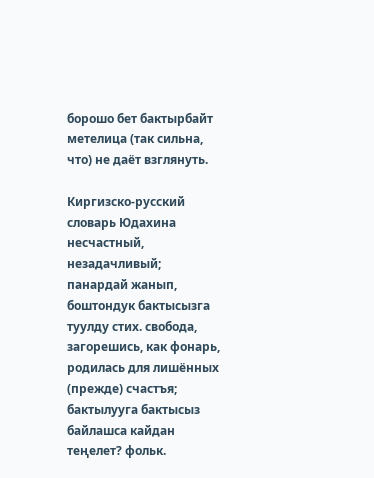борошо бет бактырбайт метелица (так сильна, что) не даёт взглянуть.

Киргизско-русский словарь Юдахина
несчастный, незадачливый;
панардай жанып, боштондук бактысызга туулду стих. свобода, загорешись, как фонарь, родилась для лишённых (прежде) счастъя;
бактылууга бактысыз байлашса кайдан теңелет? фольк.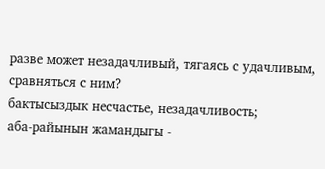разве может незадачливый, тягаясь с удачливым, сравняться с ним?
бактысыздык несчастье, незадачливость;
аба-райынын жамандыгы -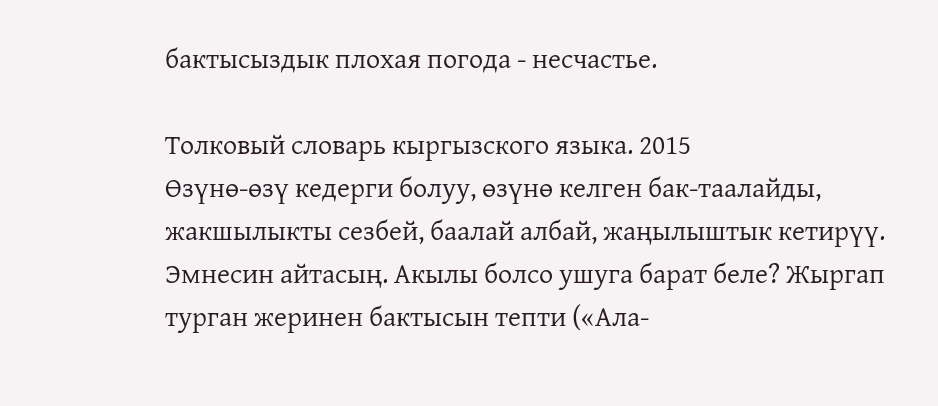бактысыздык плохая погода - несчастье.

Толковый словарь кыргызского языка. 2015
Өзүнө-өзү кедерги болуу, өзүнө келген бак-таалайды, жакшылыкты сезбей, баалай албай, жаңылыштык кетирүү. Эмнесин айтасың. Акылы болсо ушуга барат беле? Жыргап турган жеринен бактысын тепти («Ала-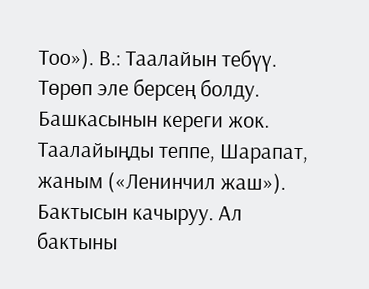Тоо»). В.: Таалайын тебүү. Төрөп эле берсең болду. Башкасынын кереги жок. Таалайыңды теппе, Шарапат, жаным («Ленинчил жаш»). Бактысын качыруу. Ал бактыны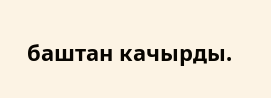баштан качырды.